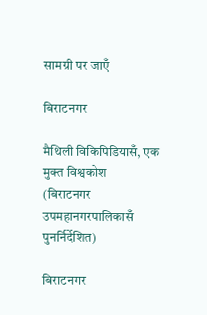सामग्री पर जाएँ

बिराटनगर

मैथिली विकिपिडियासँ, एक मुक्त विश्वकोश
(बिराटनगर उपमहानगरपालिकासँ पुनर्निर्देशित)

बिराटनगर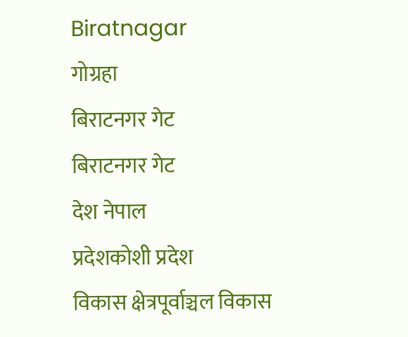Biratnagar
गोग्रहा
बिराटनगर गेट
बिराटनगर गेट
देश नेपाल
प्रदेशकोशी प्रदेश
विकास क्षेत्रपूर्वाञ्चल विकास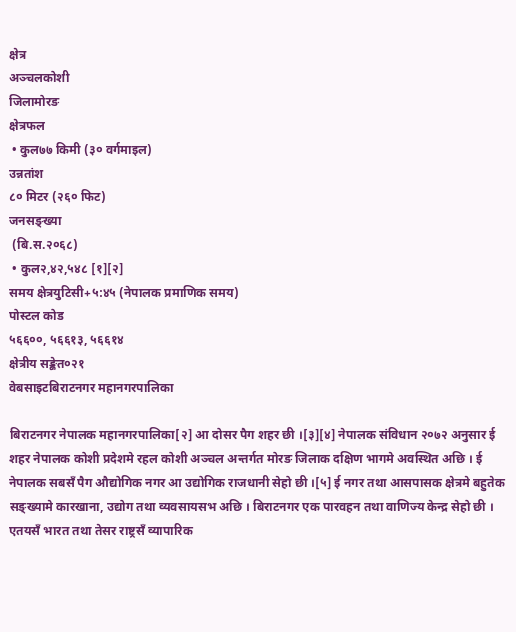क्षेत्र
अञ्चलकोशी
जिलामोरङ
क्षेत्रफल
 • कुल७७ किमी (३० वर्गमाइल)
उन्नतांश
८० मिटर (२६० फिट)
जनसङ्ख्या
 (बि.स.२०६८)
 • कुल२,४२,५४८ [१][२]
समय क्षेत्रयुटिसी+५:४५ (नेपालक प्रमाणिक समय)
पोस्टल कोड
५६६००, ५६६१३, ५६६१४
क्षेत्रीय सङ्केत०२१
वेबसाइटबिराटनगर महानगरपालिका

बिराटनगर नेपालक महानगरपालिका[२] आ दोसर पैग शहर छी ।[३][४] नेपालक संविधान २०७२ अनुसार ई शहर नेपालक कोशी प्रदेशमे रहल कोशी अञ्चल अन्तर्गत मोरङ जिलाक दक्षिण भागमे अवस्थित अछि । ई नेपालक सबसँ पैग औद्योगिक नगर आ उद्योगिक राजधानी सेहो छी ।[५] ई नगर तथा आसपासक क्षेत्रमे बहुतेक सङ्ख्यामे कारखाना, उद्योग तथा व्यवसायसभ अछि । बिराटनगर एक पारवहन तथा वाणिज्य केन्द्र सेहो छी । एतयसँ भारत तथा तेसर राष्ट्रसँ व्यापारिक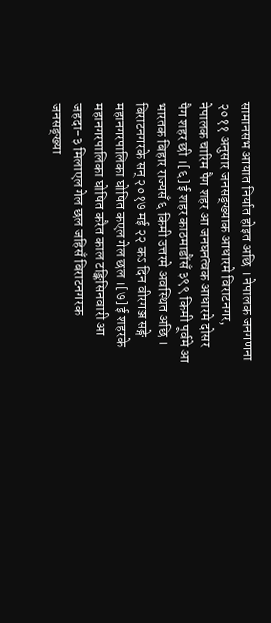सामानसभ आयात निर्यात होइत अछि । नेपालक जनगणना २०११ अनुसार जनसङ्ख्याक आधारमे विराटनगर, नेपालक चारिम पैग शहर आ जनघनत्वक आधारमे दोसर पैग शहर छी ।[६] ई शहर काठमाडौंसँ ३९९ किमी पूर्वमे आ भारतक बिहार राज्यसँ ६ किमी उत्तरमे अवस्थित अछि । बिराटनगरके सन् २०१७ मई २२ कऽ दिन वीरगञ्ज सङ्गे महानगरपालिका घोषित कएल गेल छल ।[७] ई शहरके महानगरपालिका घोषित करैत काल टङ्किसिनवारी आ जहदा-३ मिलाएल गेल छल जहिसँ बिराटनगरक जनसङ्ख्या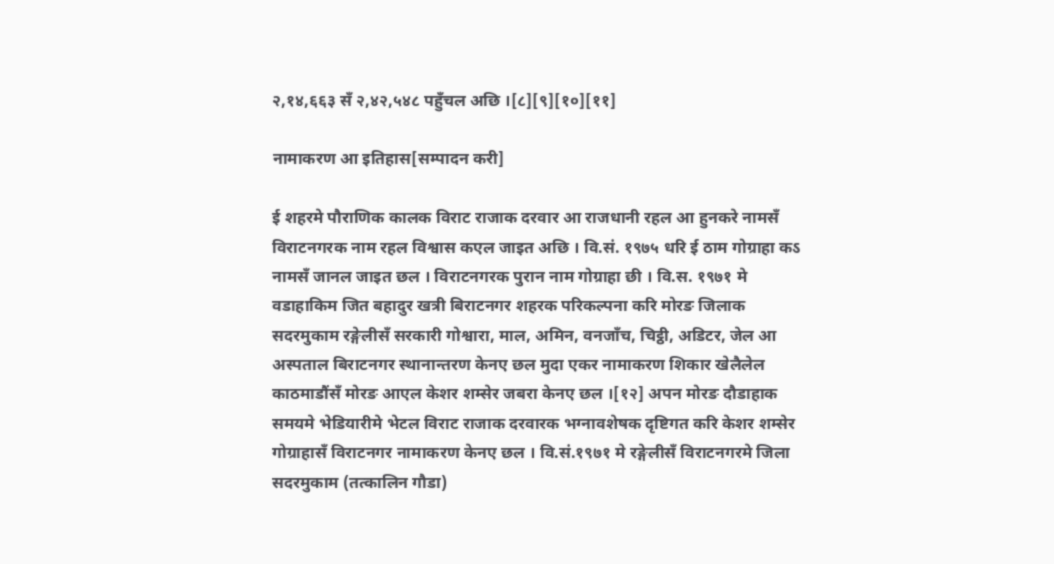२,१४,६६३ सँ २,४२,५४८ पहुँचल अछि ।[८][९][१०][११]

नामाकरण आ इतिहास[सम्पादन करी]

ई शहरमे पौराणिक कालक विराट राजाक दरवार आ राजधानी रहल आ हुनकरे नामसँ विराटनगरक नाम रहल विश्वास कएल जाइत अछि । वि.सं. १९७५ धरि ई ठाम गोग्राहा कऽ नामसँ जानल जाइत छल । विराटनगरक पुरान नाम गोग्राहा छी । वि.स. १९७१ मे वडाहाकिम जित बहादुर खत्री बिराटनगर शहरक परिकल्पना करि मोरङ जिलाक सदरमुकाम रङ्गेलीसँ सरकारी गोश्वारा, माल, अमिन, वनजाँच, चिट्ठी, अडिटर, जेल आ अस्पताल बिराटनगर स्थानान्तरण केनए छल मुदा एकर नामाकरण शिकार खेलैलेल काठमाडौंसँ मोरङ आएल केशर शम्सेर जबरा केनए छल ।[१२] अपन मोरङ दौडाहाक समयमे भेडियारीमे भेटल विराट राजाक दरवारक भग्नावशेषक दृष्टिगत करि केशर शम्सेर गोग्राहासँ विराटनगर नामाकरण केनए छल । वि.सं.१९७१ मे रङ्गेलीसँ विराटनगरमे जिला सदरमुकाम (तत्कालिन गौडा)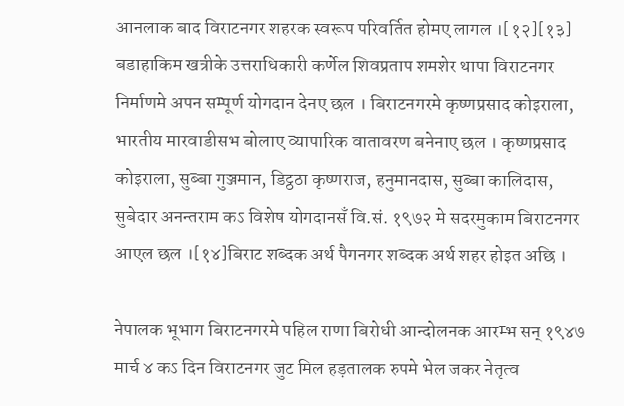आनलाक बाद विराटनगर शहरक स्वरूप परिवर्तित होमए लागल ।[१२][१३] बडाहाकिम खत्रीके उत्तराधिकारी कर्णेल शिवप्रताप शमशेर थापा विराटनगर निर्माणमे अपन सम्पूर्ण योगदान देनए छल । बिराटनगरमे कृष्णप्रसाद कोइराला, भारतीय मारवाडीसभ बोलाए व्यापारिक वातावरण बनेनाए छल । कृष्णप्रसाद कोइराला, सुब्बा गुञ्जमान, डिट्ठठा कृष्णराज, हनुमानदास, सुब्बा कालिदास, सुबेदार अनन्तराम कऽ विशेष योगदानसँ वि.सं. १९७२ मे सदरमुकाम बिराटनगर आएल छल ।[१४]बिराट शब्दक अर्थ पैगनगर शब्दक अर्थ शहर होइत अछि ।

नेपालक भूभाग बिराटनगरमे पहिल राणा बिरोधी आन्दोलनक आरम्भ सन् १९४७ मार्च ४ कऽ दिन विराटनगर जुट मिल हड़तालक रुपमे भेल जकर नेतृत्व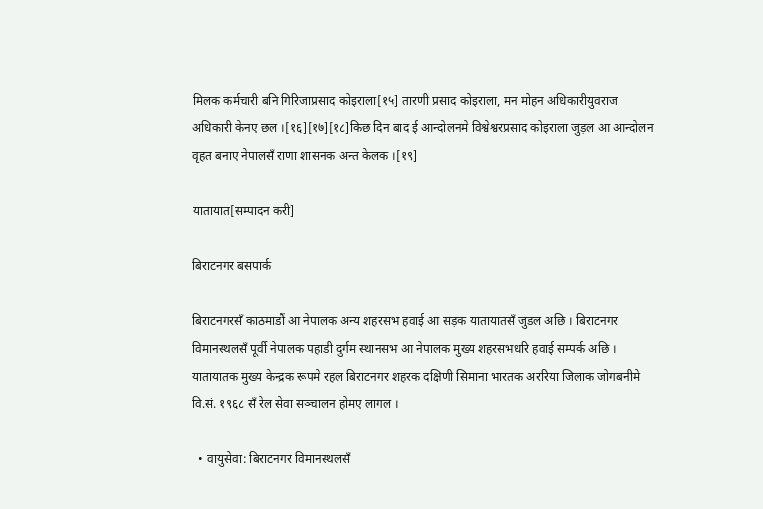मिलक कर्मचारी बनि गिरिजाप्रसाद कोइराला[१५] तारणी प्रसाद कोइराला, मन मोहन अधिकारीयुवराज अधिकारी केनए छल ।[१६][१७][१८]किछ दिन बाद ई आन्दोलनमे विश्वेश्वरप्रसाद कोइराला जुड़ल आ आन्दोलन वृहत बनाए नेपालसँ राणा शासनक अन्त केलक ।[१९]

यातायात[सम्पादन करी]

बिराटनगर बसपार्क

बिराटनगरसँ काठमाडौं आ नेपालक अन्य शहरसभ हवाई आ सड़क यातायातसँ जुडल अछि । बिराटनगर विमानस्थलसँ पूर्वी नेपालक पहाडी दुर्गम स्थानसभ आ नेपालक मुख्य शहरसभधरि हवाई सम्पर्क अछि । यातायातक मुख्य केन्द्रक रूपमे रहल बिराटनगर शहरक दक्षिणी सिमाना भारतक अररिया जिलाक जोगबनीमे वि.सं. १९६८ सँ रेल सेवा सञ्चालन होमए लागल ।

  • वायुसेवा: बिराटनगर विमानस्थलसँ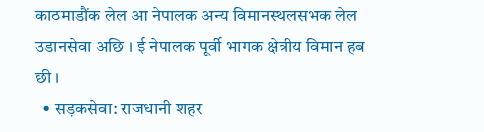काठमाडौंक लेल आ नेपालक अन्य विमानस्थलसभक लेल उडानसेवा अछि । ई नेपालक पूर्वी भागक क्षेत्रीय विमान हब छी ।
  • सड़कसेवा: राजधानी शहर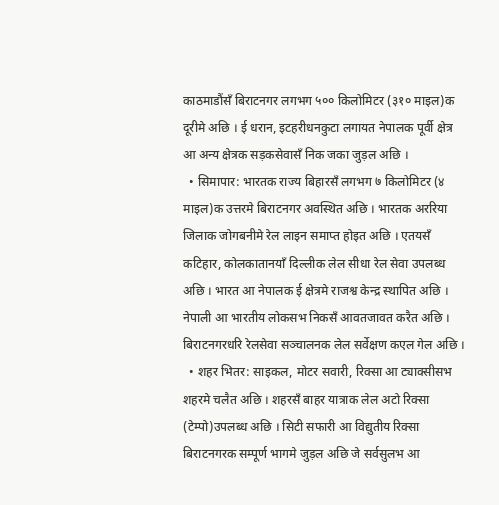काठमाडौंसँ बिराटनगर लगभग ५०० किलोमिटर (३१० माइल)क दूरीमे अछि । ई धरान, इटहरीधनकुटा लगायत नेपालक पूर्वी क्षेत्र आ अन्य क्षेत्रक सड़कसेवासँ निक जका जुड़ल अछि ।
  • सिमापार: भारतक राज्य बिहारसँ लगभग ७ किलोमिटर (४ माइल)क उत्तरमे बिराटनगर अवस्थित अछि । भारतक अररिया जिलाक जोगबनीमे रेल लाइन समाप्त होइत अछि । एतयसँ कटिहार, कोलकातानयाँ दिल्लीक लेल सीधा रेल सेवा उपलब्ध अछि । भारत आ नेपालक ई क्षेत्रमे राजश्व केन्द्र स्थापित अछि । नेपाली आ भारतीय लोकसभ निकसँ आवतजावत करैत अछि । बिराटनगरधरि रेलसेवा सञ्चालनक लेल सर्वेक्षण कएल गेल अछि ।
  • शहर भितर: साइकल, मोटर सवारी, रिक्सा आ ट्याक्सीसभ शहरमे चलैत अछि । शहरसँ बाहर यात्राक लेल अटो रिक्सा (टेम्पो)उपलब्ध अछि । सिटी सफारी आ विद्युतीय रिक्सा बिराटनगरक सम्पूर्ण भागमे जुड़ल अछि जे सर्वसुलभ आ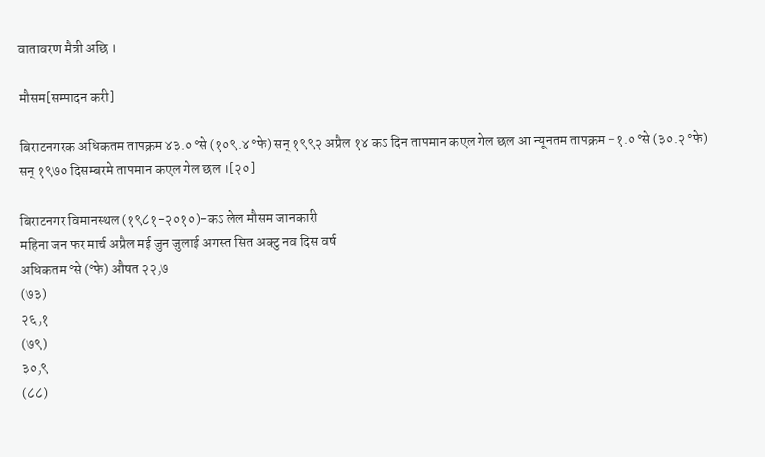वातावरण मैत्री अछि ।

मौसम[सम्पादन करी]

बिराटनगरक अधिकतम तापक्रम ४३.० °से (१०९.४ °फे) सन् १९९२ अप्रैल १४ कऽ दिन तापमान कएल गेल छल आ न्यूनतम तापक्रम −१.० °से (३०.२ °फे) सन् १९७० दिसम्बरमे तापमान कएल गेल छल ।[२०]

बिराटनगर विमानस्थल (१९८१-२०१०)-कऽ लेल मौसम जानकारी
महिना जन फर मार्च अप्रैल मई जुन जुलाई अगस्त सित अक्टु नव दिस वर्ष
अधिकतम °से (°फे) औषत २२٫७
(७३)
२६٫१
(७९)
३०٫९
(८८)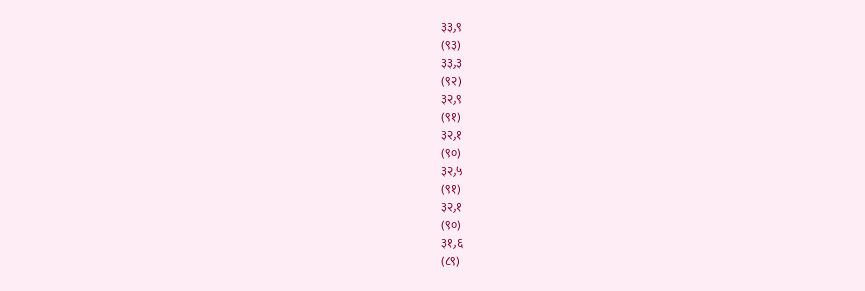३३٫९
(९३)
३३٫३
(९२)
३२٫९
(९१)
३२٫१
(९०)
३२٫५
(९१)
३२٫१
(९०)
३१٫६
(८९)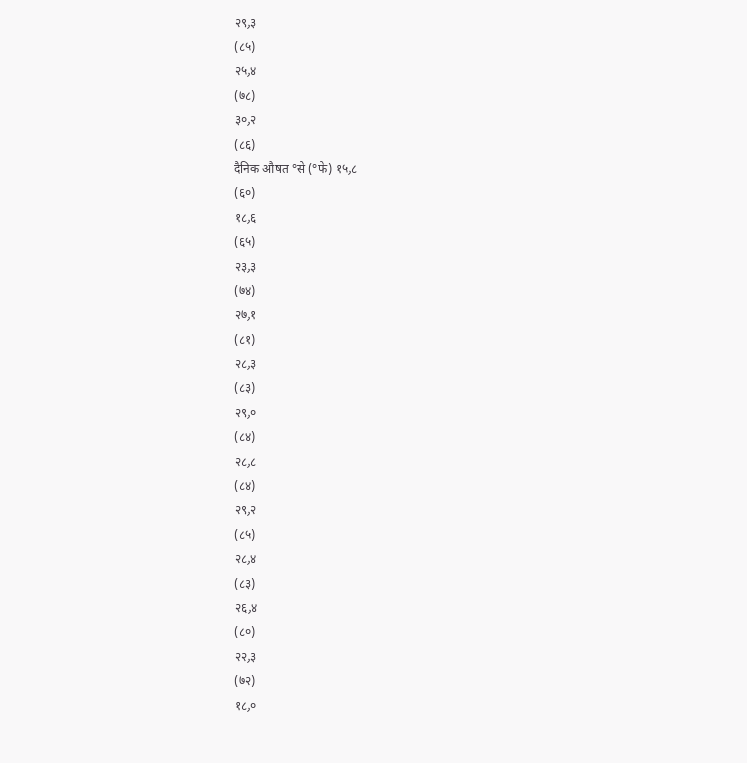२९٫३
(८५)
२५٫४
(७८)
३०٫२
(८६)
दैनिक औषत °से (°फे) १५٫८
(६०)
१८٫६
(६५)
२३٫३
(७४)
२७٫१
(८१)
२८٫३
(८३)
२९٫०
(८४)
२८٫८
(८४)
२९٫२
(८५)
२८٫४
(८३)
२६٫४
(८०)
२२٫३
(७२)
१८٫०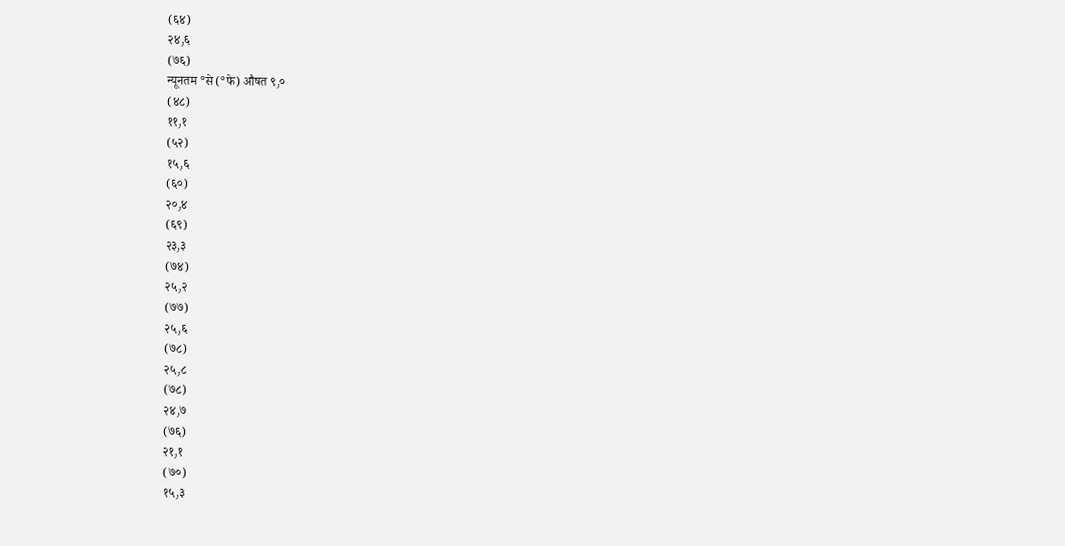(६४)
२४٫६
(७६)
न्यूनतम °से (°फे) औषत ९٫०
(४८)
११٫१
(५२)
१५٫६
(६०)
२०٫४
(६९)
२३٫३
(७४)
२५٫२
(७७)
२५٫६
(७८)
२५٫८
(७८)
२४٫७
(७६)
२१٫१
(७०)
१५٫३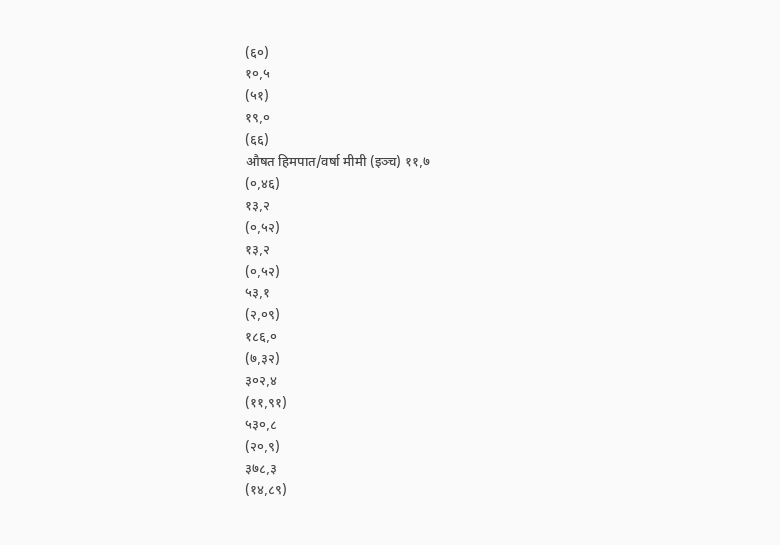(६०)
१०٫५
(५१)
१९٫०
(६६)
औषत हिमपात/वर्षा मीमी (इञ्च) ११٫७
(०٫४६)
१३٫२
(०٫५२)
१३٫२
(०٫५२)
५३٫१
(२٫०९)
१८६٫०
(७٫३२)
३०२٫४
(११٫९१)
५३०٫८
(२०٫९)
३७८٫३
(१४٫८९)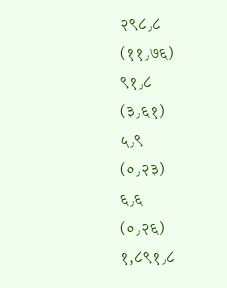२९८٫८
(११٫७६)
९१٫८
(३٫६१)
५٫९
(०٫२३)
६٫६
(०٫२६)
१,८९१٫८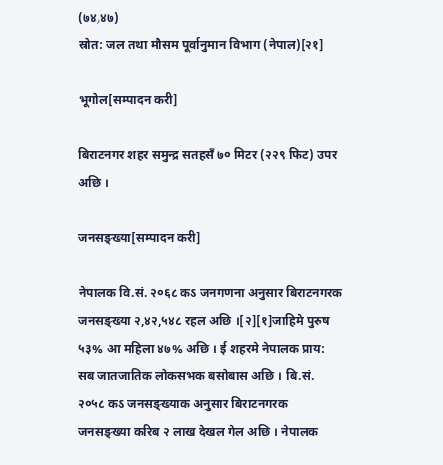(७४٫४७)
स्रोत: जल तथा मौसम पूर्वानुमान विभाग (नेपाल)[२१]

भूगोल[सम्पादन करी]

बिराटनगर शहर समुन्द्र सतहसँ ७० मिटर (२२९ फिट) उपर अछि ।

जनसङ्ख्या[सम्पादन करी]

नेपालक वि.सं. २०६८ कऽ जनगणना अनुसार बिराटनगरक जनसङ्ख्या २,४२,५४८ रहल अछि ।[२][१]जाहिमे पुरुष ५३% आ महिला ४७% अछि । ई शहरमे नेपालक प्राय: सब जातजातिक लोकसभक बसोबास अछि । बि.सं. २०५८ कऽ जनसङ्ख्याक अनुसार बिराटनगरक जनसङ्ख्या करिब २ लाख देखल गेल अछि । नेपालक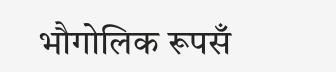भौगोलिक रूपसँ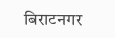बिराटनगर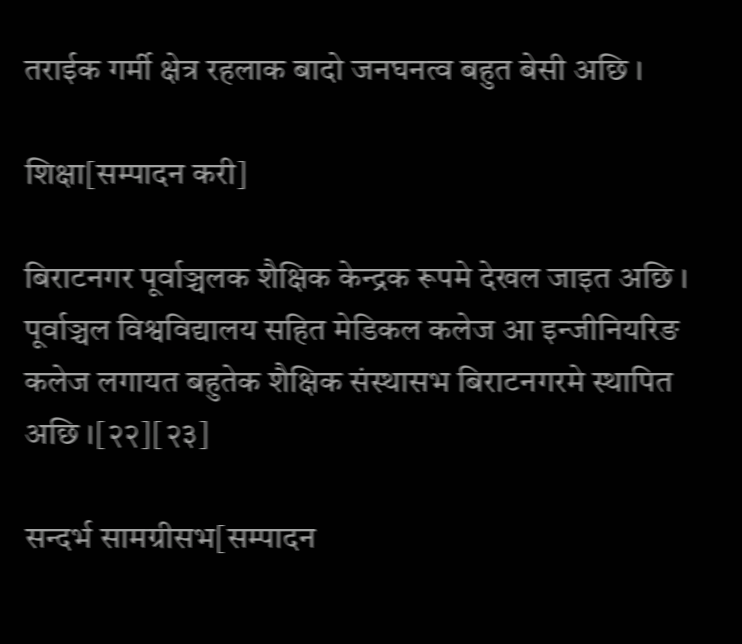तराईक गर्मी क्षेत्र रहलाक बादो जनघनत्व बहुत बेसी अछि ।

शिक्षा[सम्पादन करी]

बिराटनगर पूर्वाञ्चलक शैक्षिक केन्द्रक रूपमे देखल जाइत अछि । पूर्वाञ्चल विश्वविद्यालय सहित मेडिकल कलेज आ इन्जीनियरिङ कलेज लगायत बहुतेक शैक्षिक संस्थासभ बिराटनगरमे स्थापित अछि ।[२२][२३]

सन्दर्भ सामग्रीसभ[सम्पादन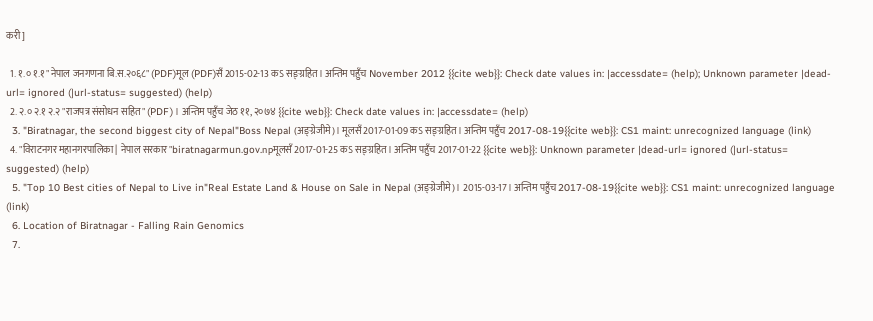करी]

  1. १.० १.१ "नेपाल जनगणना बि.स.२०६८" (PDF)मूल (PDF)सँ 2015-02-13 कऽ सङ्ग्रहित। अन्तिम पहुँच November 2012 {{cite web}}: Check date values in: |accessdate= (help); Unknown parameter |dead-url= ignored (|url-status= suggested) (help)
  2. २.० २.१ २.२ "राजपत्र संसोधन सहित" (PDF)। अन्तिम पहुँच जेठ ११, २०७४ {{cite web}}: Check date values in: |accessdate= (help)
  3. "Biratnagar, the second biggest city of Nepal"Boss Nepal (अङ्ग्रेजीमे)। मूलसँ 2017-01-09 कऽ सङ्ग्रहित। अन्तिम पहुँच 2017-08-19{{cite web}}: CS1 maint: unrecognized language (link)
  4. "विराटनगर महानगरपालिका | नेपाल सरकार"biratnagarmun.gov.npमूलसँ 2017-01-25 कऽ सङ्ग्रहित। अन्तिम पहुँच 2017-01-22 {{cite web}}: Unknown parameter |dead-url= ignored (|url-status= suggested) (help)
  5. "Top 10 Best cities of Nepal to Live in"Real Estate Land & House on Sale in Nepal (अङ्ग्रेजीमे)। 2015-03-17। अन्तिम पहुँच 2017-08-19{{cite web}}: CS1 maint: unrecognized language (link)
  6. Location of Biratnagar - Falling Rain Genomics
  7.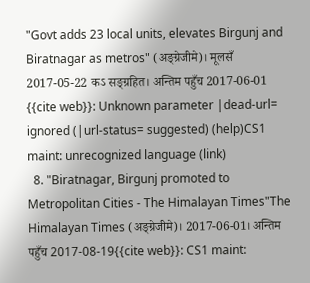"Govt adds 23 local units, elevates Birgunj and Biratnagar as metros" (अङ्ग्रेजीमे)। मूलसँ 2017-05-22 कऽ सङ्ग्रहित। अन्तिम पहुँच 2017-06-01 {{cite web}}: Unknown parameter |dead-url= ignored (|url-status= suggested) (help)CS1 maint: unrecognized language (link)
  8. "Biratnagar, Birgunj promoted to Metropolitan Cities - The Himalayan Times"The Himalayan Times (अङ्ग्रेजीमे)। 2017-06-01। अन्तिम पहुँच 2017-08-19{{cite web}}: CS1 maint: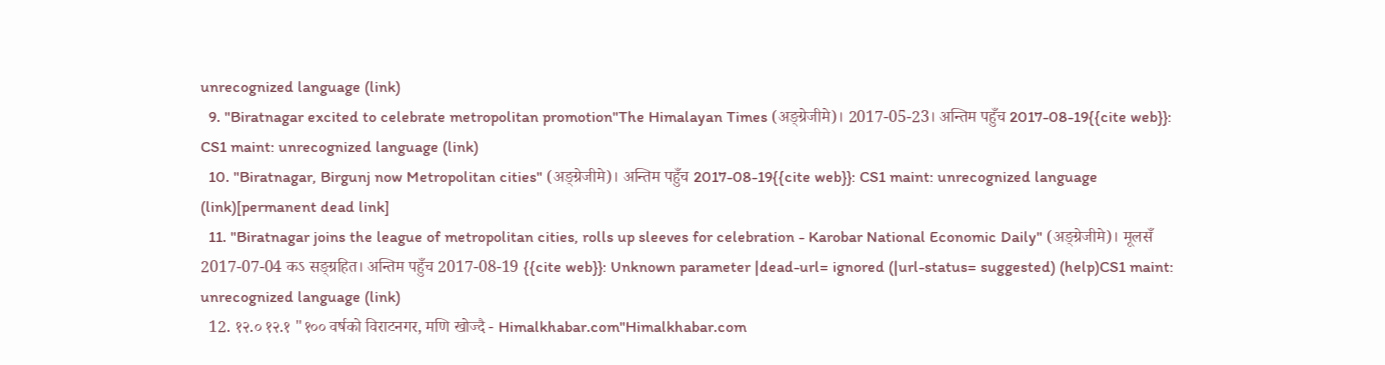unrecognized language (link)
  9. "Biratnagar excited to celebrate metropolitan promotion"The Himalayan Times (अङ्ग्रेजीमे)। 2017-05-23। अन्तिम पहुँच 2017-08-19{{cite web}}: CS1 maint: unrecognized language (link)
  10. "Biratnagar, Birgunj now Metropolitan cities" (अङ्ग्रेजीमे)। अन्तिम पहुँच 2017-08-19{{cite web}}: CS1 maint: unrecognized language (link)[permanent dead link]
  11. "Biratnagar joins the league of metropolitan cities, rolls up sleeves for celebration - Karobar National Economic Daily" (अङ्ग्रेजीमे)। मूलसँ 2017-07-04 कऽ सङ्ग्रहित। अन्तिम पहुँच 2017-08-19 {{cite web}}: Unknown parameter |dead-url= ignored (|url-status= suggested) (help)CS1 maint: unrecognized language (link)
  12. १२.० १२.१ "१०० वर्षको विराटनगर, मणि खोज्दै - Himalkhabar.com"Himalkhabar.com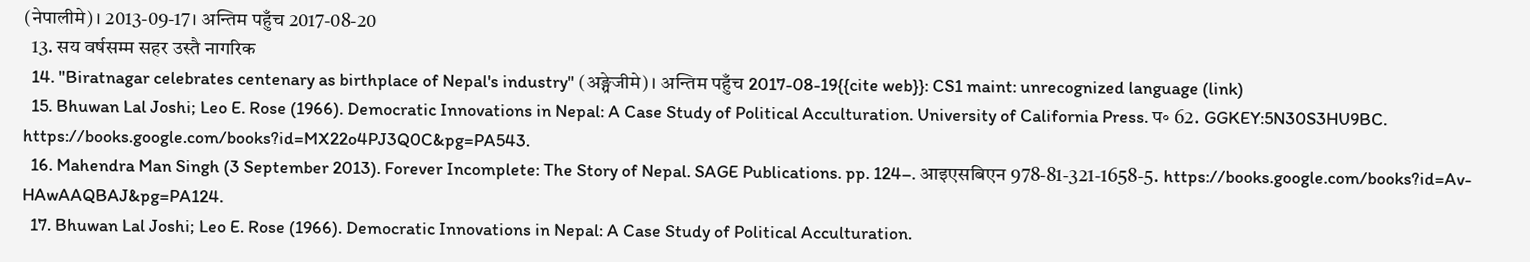(नेपालीमे)। 2013-09-17। अन्तिम पहुँच 2017-08-20
  13. सय वर्षसम्म सहर उस्तै नागरिक
  14. "Biratnagar celebrates centenary as birthplace of Nepal's industry" (अङ्ग्रेजीमे)। अन्तिम पहुँच 2017-08-19{{cite web}}: CS1 maint: unrecognized language (link)
  15. Bhuwan Lal Joshi; Leo E. Rose (1966). Democratic Innovations in Nepal: A Case Study of Political Acculturation. University of California Press. प॰ 62. GGKEY:5N30S3HU9BC. https://books.google.com/books?id=MX22o4PJ3Q0C&pg=PA543.
  16. Mahendra Man Singh (3 September 2013). Forever Incomplete: The Story of Nepal. SAGE Publications. pp. 124–. आइएसबिएन 978-81-321-1658-5. https://books.google.com/books?id=Av-HAwAAQBAJ&pg=PA124.
  17. Bhuwan Lal Joshi; Leo E. Rose (1966). Democratic Innovations in Nepal: A Case Study of Political Acculturation.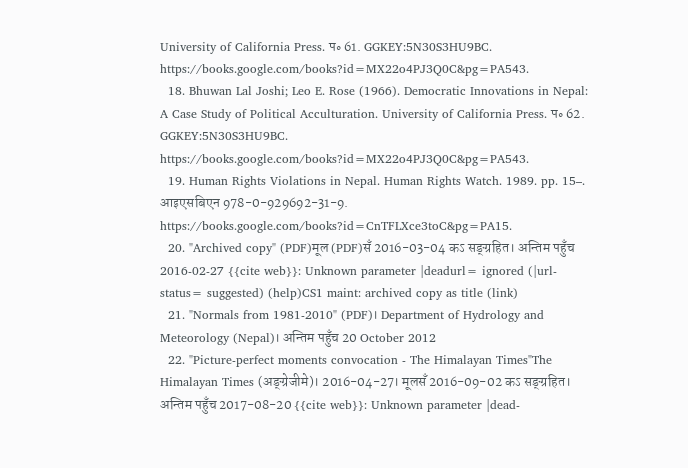University of California Press. प॰ 61. GGKEY:5N30S3HU9BC. https://books.google.com/books?id=MX22o4PJ3Q0C&pg=PA543.
  18. Bhuwan Lal Joshi; Leo E. Rose (1966). Democratic Innovations in Nepal: A Case Study of Political Acculturation. University of California Press. प॰ 62. GGKEY:5N30S3HU9BC. https://books.google.com/books?id=MX22o4PJ3Q0C&pg=PA543.
  19. Human Rights Violations in Nepal. Human Rights Watch. 1989. pp. 15–. आइएसबिएन 978-0-929692-31-9. https://books.google.com/books?id=CnTFLXce3toC&pg=PA15.
  20. "Archived copy" (PDF)मूल (PDF)सँ 2016-03-04 कऽ सङ्ग्रहित। अन्तिम पहुँच 2016-02-27 {{cite web}}: Unknown parameter |deadurl= ignored (|url-status= suggested) (help)CS1 maint: archived copy as title (link)
  21. "Normals from 1981-2010" (PDF)। Department of Hydrology and Meteorology (Nepal)। अन्तिम पहुँच 20 October 2012
  22. "Picture-perfect moments convocation - The Himalayan Times"The Himalayan Times (अङ्ग्रेजीमे)। 2016-04-27। मूलसँ 2016-09-02 कऽ सङ्ग्रहित। अन्तिम पहुँच 2017-08-20 {{cite web}}: Unknown parameter |dead-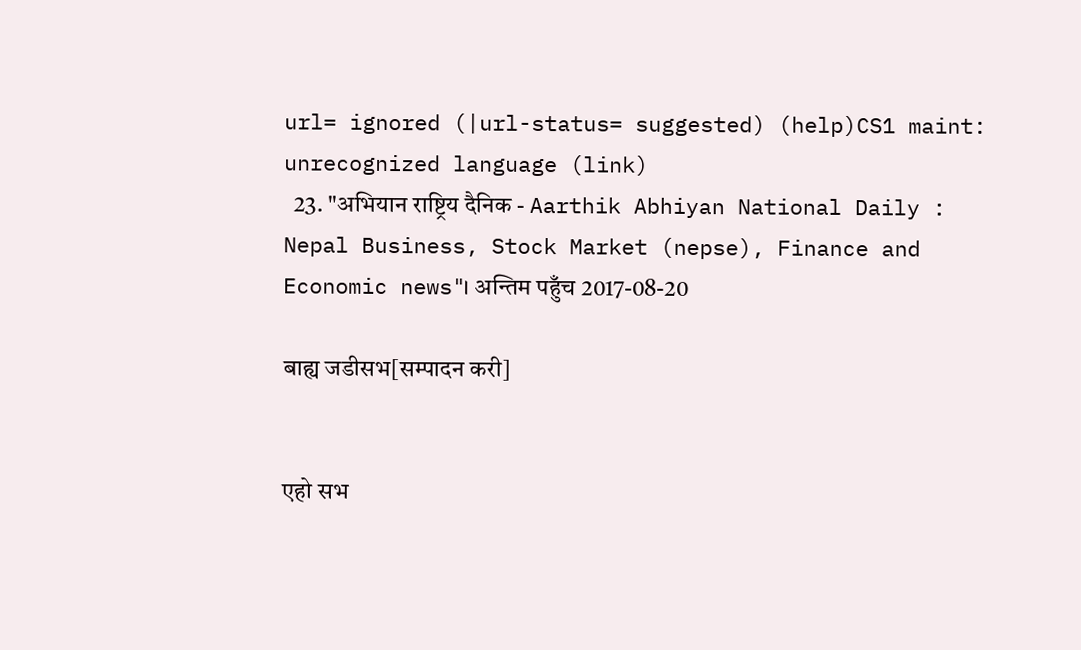url= ignored (|url-status= suggested) (help)CS1 maint: unrecognized language (link)
  23. "अभियान राष्ट्रिय दैनिक - Aarthik Abhiyan National Daily : Nepal Business, Stock Market (nepse), Finance and Economic news"। अन्तिम पहुँच 2017-08-20

बाह्य जडीसभ[सम्पादन करी]


एहो सभ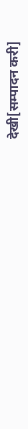देखी[सम्पादन करी]